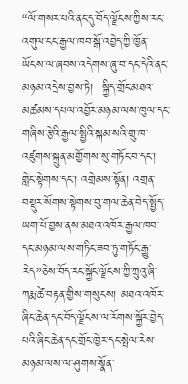“ལོ་གསར་པའི་ནང་དུ་བོད་ལྗོངས་ཀྱིས་རང་འགུལ་ངང་རྒྱལ་ཁབ་སྒོ་འབྱེད་ཀྱི་ཁྱོན་ཡོངས་ལ་ཞབས་འདེགས་ཞུ་བ་དང་དེའི་ནང་མཉམ་འདྲེས་བྱས་ཏེ།  སྐྱིད་གྲོང་མཐའ་མཚམས་དཔལ་འབྱོར་མཉམ་ལས་ཁུལ་དང་གཞིས་རྩེའི་རྒྱལ་སྤྱིའི་སྐམ་སའི་གྲུ་ཁ་འཛུགས་སྐྲུན་མགྱོགས་སུ་གཏོང་བ་དང་། གླེང་སྟེགས་དང་། འགྲེམས་སྟོན། འགྲན་བསྡུར་སོགས་སྟེགས་བུ་གལ་ཆེན་བེད་སྤྱོད་ཡག་པོ་བྱས་ནས་མཐའ་འཁོར་རྒྱལ་ཁབ་དང་མཉམ་ལས་གཏིང་ཟབ་ཏུ་གཏོང་རྒྱུ་རེད”ཅེས་བོད་རང་སྐྱོང་ལྗོངས་ཀྱི་ཀྲུའུ་ཞི་ཀརྨ་ཚེ་བརྟན་གྱིས་གསུངས། མཐའ་འཁོར་ཞིང་ཆེན་དང་བོད་ལྗོངས་ལ་རོགས་སྐྱོར་བྱེད་པའི་ཞིང་ཆེན་དང་གྲོང་ཁྱེར་དང་སྤེལ་རེས་མཉམ་ལས་ལ་ཤུགས་སྣོན་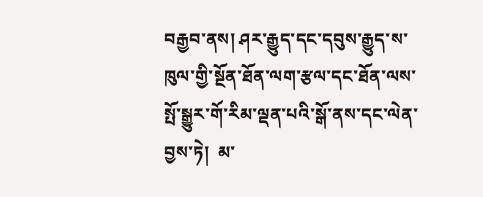བརྒྱབ་ནས། ཤར་རྒྱུད་དང་དབུས་རྒྱུད་ས་ཁུལ་གྱི་སྔོན་ཐོན་ལག་རྩལ་དང་ཐོན་ལས་སྤོ་སྒྱུར་གོ་རིམ་ལྡན་པའི་སྒོ་ནས་དང་ལེན་བྱས་ཏེ།  མ་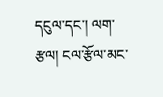དངུལ་དང་། ལག་རྩལ། ངལ་རྩོལ་མང་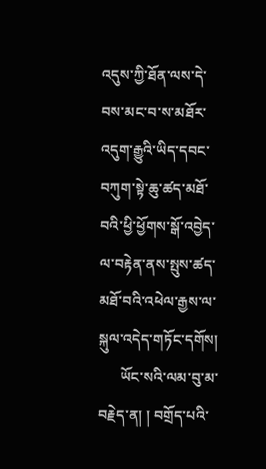འདུས་ཀྱི་ཐོན་ལས་དེ་བས་མང་བ་ས་མཐོར་འདུག་རྒྱུའི་ཡིད་དབང་བཀུག་སྟེ་ཆུ་ཚད་མཐོ་བའི་ཕྱི་ཕྱོགས་སྒོ་འབྱེད་ལ་བརྟེན་ནས་སྤུས་ཚད་མཐོ་བའི་འཕེལ་རྒྱས་ལ་སྐུལ་འདེད་གཏོང་དགོས།
      ཡོང་སའི་ལམ་བུ་མ་བརྗེད་ན། ། བགྲོད་པའི་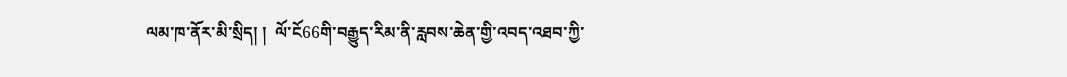ལམ་ཁ་ནོར་མི་སྲིད། །  ལོ་ངོ66གི་བརྒྱུད་རིམ་ནི་རླབས་ཆེན་གྱི་འབད་འཐབ་ཀྱི་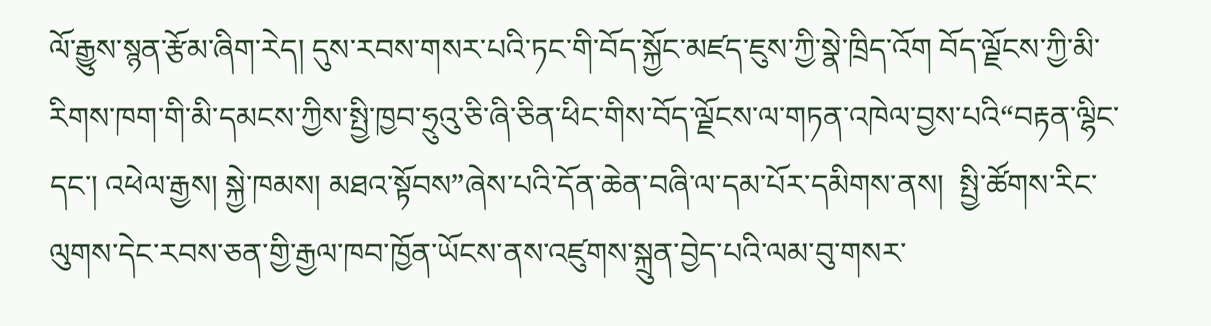ལོ་རྒྱུས་སྙན་རྩོམ་ཞིག་རེད། དུས་རབས་གསར་པའི་ཏང་གི་བོད་སྐྱོང་མཛད་ཇུས་ཀྱི་སྣེ་ཁྲིད་འོག བོད་ལྗོངས་ཀྱི་མི་རིགས་ཁག་གི་མི་དམངས་ཀྱིས་སྤྱི་ཁྱབ་ཧྲུའུ་ཅི་ཞི་ཅིན་ཕིང་གིས་བོད་ལྗོངས་ལ་གཏན་འཁེལ་བྱས་པའི“བརྟན་ལྷིང་དང་། འཕེལ་རྒྱས། སྐྱེ་ཁམས། མཐའ་སྟོབས”ཞེས་པའི་དོན་ཆེན་བཞི་ལ་དམ་པོར་དམིགས་ནས།  སྤྱི་ཚོགས་རིང་ལུགས་དེང་རབས་ཅན་གྱི་རྒྱལ་ཁབ་ཁྱོན་ཡོངས་ནས་འཛུགས་སྐྲུན་བྱེད་པའི་ལམ་བུ་གསར་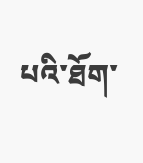པའི་ཐོག་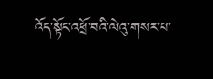འོད་སྟོང་འཕྲོ་བའི་ལེའུ་གསར་པ་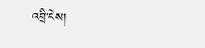འབྲི་ངེས།